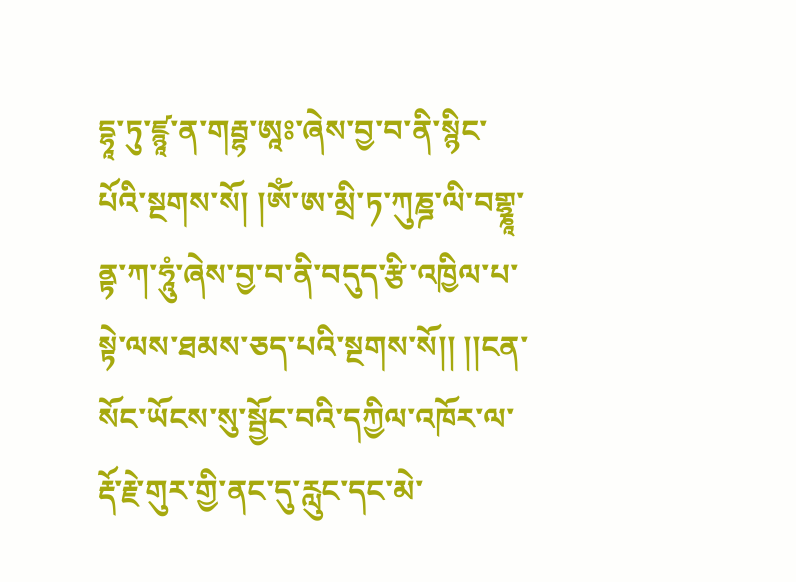དྷཱ་ཏུ་ཛྙཱ་ན་གརྦྷ་ཨཱཿ་ཞེས་བྱ་བ་ནི་སྙིང་པོའི་སྔགས་སོ། །ཨོཾ་ཨ་མྲི་ཏ་ཀུཎྜ་ལི་བགྷྣཱ་ནྟ་ཀ་ཧཱུཾ་ཞེས་བྱ་བ་ནི་བདུད་རྩི་འཁྱིལ་པ་སྟེ་ལས་ཐམས་ཅད་པའི་སྔགས་སོ།། །།ངན་སོང་ཡོངས་སུ་སྦྱོང་བའི་དཀྱིལ་འཁོར་ལ་རྡོ་རྗེ་གུར་གྱི་ནང་དུ་རླུང་དང་མེ་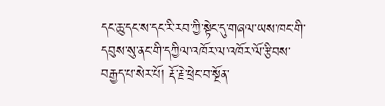དང་ཆུ་དང་ས་དང་རི་རབ་ཀྱི་སྟེང་དུ་གཞལ་ཡས་ཁང་གི་དབུས་སུ་ནང་གི་དཀྱིལ་འཁོར་ལ་འཁོར་ལོ་རྩིབས་བརྒྱད་པ་སེར་པོ། རྡོ་རྗེ་ཕྲེང་བ་སྔོན་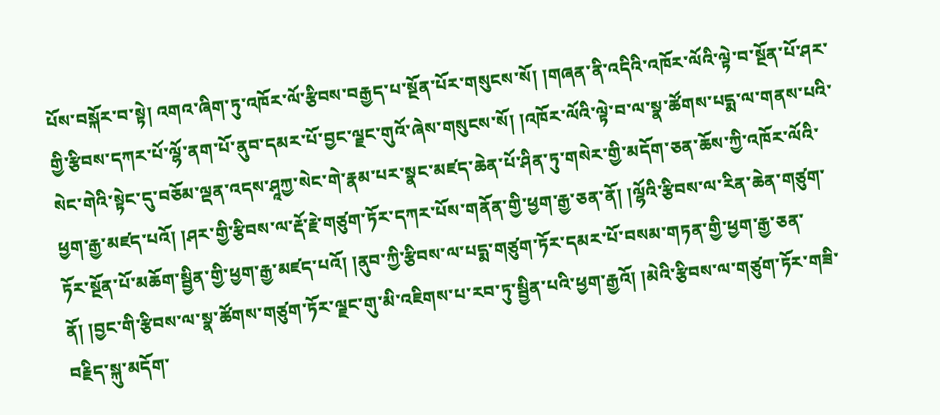པོས་བསྐོར་བ་སྟེ། འགའ་ཞིག་ཏུ་འཁོར་ལོ་རྩིབས་བརྒྱད་པ་སྔོན་པོར་གསུངས་སོ། །གཞན་ནི་འདིའི་འཁོར་ལོའི་ལྟེ་བ་སྔོན་པོ་ཤར་གྱི་རྩིབས་དཀར་པོ་ལྷོ་ནག་པོ་ནུབ་དམར་པོ་བྱང་ལྗང་གུའོ་ཞེས་གསུངས་སོ། །འཁོར་ལོའི་ལྟེ་བ་ལ་སྣ་ཚོགས་པདྨ་ལ་གནས་པའི་སེང་གེའི་སྟེང་དུ་བཅོམ་ལྡན་འདས་ཤཱཀྱ་སེང་གེ་རྣམ་པར་སྣང་མཛད་ཆེན་པོ་ཤིན་ཏུ་གསེར་གྱི་མདོག་ཅན་ཆོས་ཀྱི་འཁོར་ལོའི་ཕྱག་རྒྱ་མཛད་པའོ། །ཤར་གྱི་རྩིབས་ལ་རྡོ་རྗེ་གཙུག་ཏོར་དཀར་པོས་གནོན་གྱི་ཕྱག་རྒྱ་ཅན་ནོ། །ལྷོའི་རྩིབས་ལ་རིན་ཆེན་གཙུག་ཏོར་སྔོན་པོ་མཆོག་སྦྱིན་གྱི་ཕྱག་རྒྱ་མཛད་པའོ། །ནུབ་ཀྱི་རྩིབས་ལ་པདྨ་གཙུག་ཏོར་དམར་པོ་བསམ་གཏན་གྱི་ཕྱག་རྒྱ་ཅན་ནོ། །བྱང་གི་རྩིབས་ལ་སྣ་ཚོགས་གཙུག་ཏོར་ལྗང་གུ་མི་འཇིགས་པ་རབ་ཏུ་སྦྱིན་པའི་ཕྱག་རྒྱའོ། །མེའི་རྩིབས་ལ་གཙུག་ཏོར་གཟི་བརྗིད་སྐུ་མདོག་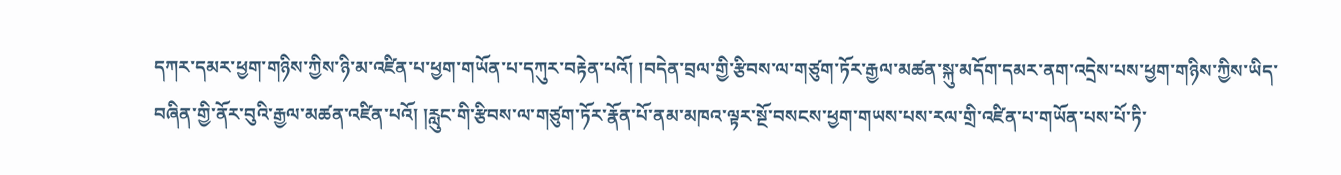དཀར་དམར་ཕྱག་གཉིས་ཀྱིས་ཉི་མ་འཛིན་པ་ཕྱག་གཡོན་པ་དཀུར་བརྟེན་པའོ། །བདེན་བྲལ་གྱི་རྩིབས་ལ་གཙུག་ཏོར་རྒྱལ་མཚན་སྐུ་མདོག་དམར་ནག་འདྲེས་པས་ཕྱག་གཉིས་ཀྱིས་ཡིད་བཞིན་གྱི་ནོར་བུའི་རྒྱལ་མཚན་འཛིན་པའོ། །རླུང་གི་རྩིབས་ལ་གཙུག་ཏོར་རྣོན་པོ་ནམ་མཁའ་ལྟར་སྔོ་བསངས་ཕྱག་གཡས་པས་རལ་གྲི་འཛིན་པ་གཡོན་པས་པོ་ཏི་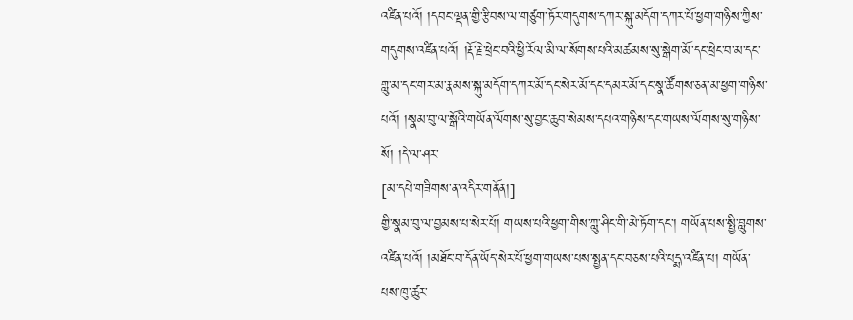འཛིན་པའོ། །དབང་ལྡན་གྱི་རྩིབས་ལ་གཙུག་ཏོར་གདུགས་དཀར་སྐུ་མདོག་དཀར་པོ་ཕྱག་གཉིས་ཀྱིས་གདུགས་འཛིན་པའོ། །རྡོ་རྗེ་ཕྲེང་བའི་ཕྱི་རོལ་མི་ལ་སོགས་པའི་མཚམས་སུ་སྒེག་མོ་དང་ཕྲེང་བ་མ་དང་གླུ་མ་དང་གར་མ་རྣམས་སྐུ་མདོག་དཀར་མོ་དང་སེར་མོ་དང་དམར་མོ་དང་སྣ་ཚོགས་ཅན་མ་ཕྱག་གཉིས་པའོ། །སྣམ་བུ་ལ་སྒོའི་གཡོན་ལོགས་སུ་བྱང་ཆུབ་སེམས་དཔའ་གཉིས་དང་གཡས་ལོགས་སུ་གཉིས་སོ། །དེ་ལ་ཤར་
[མ་དཔེ་གཟིགས་ན་འདིར་གནོན།]
གྱི་སྣམ་བུ་ལ་བྱམས་པ་སེར་པོ། གཡས་པའི་ཕྱག་གིས་ཀླུ་ཤིང་གི་མེ་ཏོག་དང་། གཡོན་པས་སྤྱི་བླུགས་འཛིན་པའོ། །མཐོང་བ་དོན་ཡོད་སེར་པོ་ཕྱག་གཡས་པས་སྤྱན་དང་བཅས་པའི་པདྨ་འཛིན་པ། གཡོན་པས་ཁུ་ཚུར་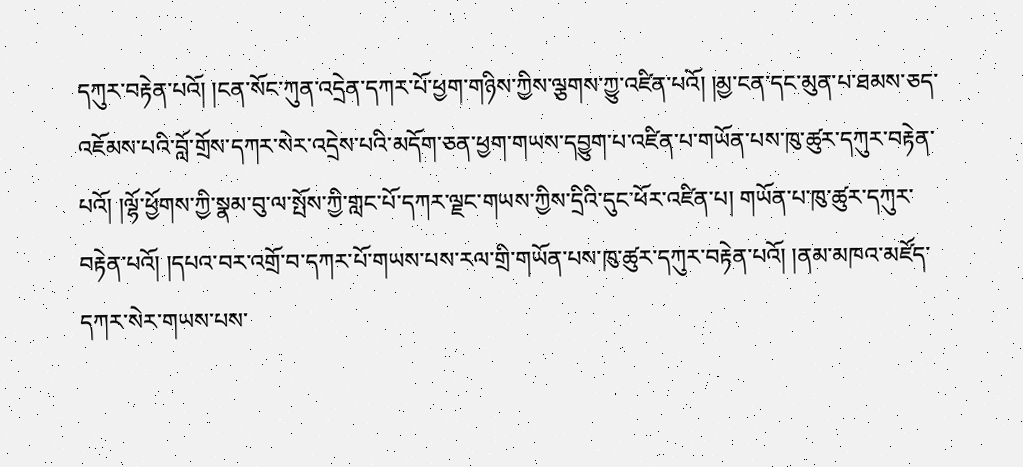དཀུར་བརྟེན་པའོ། །ངན་སོང་ཀུན་འདྲེན་དཀར་པོ་ཕྱག་གཉིས་ཀྱིས་ལྕགས་ཀྱུ་འཛིན་པའོ། །མྱ་ངན་དང་མུན་པ་ཐམས་ཅད་འཇོམས་པའི་བློ་གྲོས་དཀར་སེར་འདྲེས་པའི་མདོག་ཅན་ཕྱག་གཡས་དབྱུག་པ་འཛིན་པ་གཡོན་པས་ཁུ་ཚུར་དཀུར་བརྟེན་པའོ། །ལྷོ་ཕྱོགས་ཀྱི་སྣམ་བུ་ལ་སྤོས་ཀྱི་གླང་པོ་དཀར་ལྗང་གཡས་ཀྱིས་དྲིའི་དུང་ཕོར་འཛིན་པ། གཡོན་པ་ཁུ་ཚུར་དཀུར་བརྟེན་པའོ། །དཔའ་བར་འགྲོ་བ་དཀར་པོ་གཡས་པས་རལ་གྲི་གཡོན་པས་ཁུ་ཚུར་དཀུར་བརྟེན་པའོ། །ནམ་མཁའ་མཛོད་དཀར་སེར་གཡས་པས་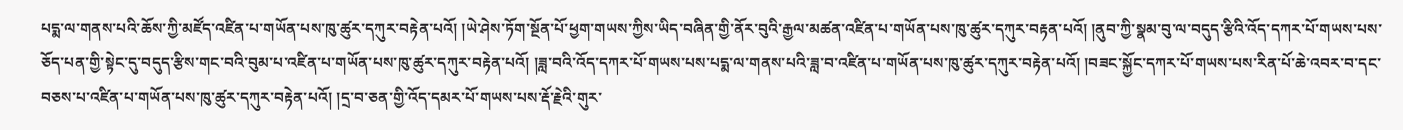པདྨ་ལ་གནས་པའི་ཆོས་ཀྱི་མཛོད་འཛིན་པ་གཡོན་པས་ཁུ་ཚུར་དཀུར་བརྟེན་པའོ། །ཡེ་ཤེས་ཏོག་སྔོན་པོ་ཕྱག་གཡས་ཀྱིས་ཡིད་བཞིན་གྱི་ནོར་བུའི་རྒྱལ་མཚན་འཛིན་པ་གཡོན་པས་ཁུ་ཚུར་དཀུར་བརྟན་པའོ། །ནུབ་ཀྱི་སྣམ་བུ་ལ་བདུད་རྩིའི་འོད་དཀར་པོ་གཡས་པས་ཅོད་པན་གྱི་སྟེང་དུ་བདུད་རྩིས་གང་བའི་བུམ་པ་འཛིན་པ་གཡོན་པས་ཁུ་ཚུར་དཀུར་བརྟེན་པའོ། །ཟླ་བའི་འོད་དཀར་པོ་གཡས་པས་པདྨ་ལ་གནས་པའི་ཟླ་བ་འཛིན་པ་གཡོན་པས་ཁུ་ཚུར་དཀུར་བརྟེན་པའོ། །བཟང་སྐྱོང་དཀར་པོ་གཡས་པས་རིན་པོ་ཆེ་འབར་བ་དང་བཅས་པ་འཛིན་པ་གཡོན་པས་ཁུ་ཚུར་དཀུར་བརྟེན་པའོ། །དྲ་བ་ཅན་གྱི་འོད་དམར་པོ་གཡས་པས་རྡོ་རྗེའི་གུར་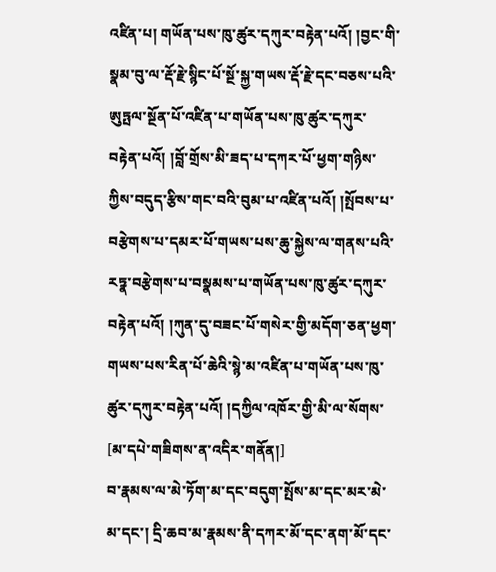འཛིན་པ། གཡོན་པས་ཁུ་ཚུར་དཀུར་བརྟེན་པའོ། །བྱང་གི་སྣམ་བུ་ལ་རྡོ་རྗེ་སྙིང་པོ་སྔོ་སྐྱ་གཡས་རྡོ་རྗེ་དང་བཅས་པའི་ཨུཏྤལ་སྔོན་པོ་འཛིན་པ་གཡོན་པས་ཁུ་ཚུར་དཀུར་བརྟེན་པའོ། །བློ་གྲོས་མི་ཟད་པ་དཀར་པོ་ཕྱག་གཉིས་ཀྱིས་བདུད་རྩིས་གང་བའི་བུམ་པ་འཛིན་པའོ། །སྤོབས་པ་བརྩེགས་པ་དམར་པོ་གཡས་པས་ཆུ་སྐྱེས་ལ་གནས་པའི་རཏྣ་བརྩེགས་པ་བསྣམས་པ་གཡོན་པས་ཁུ་ཚུར་དཀུར་བརྟེན་པའོ། །ཀུན་དུ་བཟང་པོ་གསེར་གྱི་མདོག་ཅན་ཕྱག་གཡས་པས་རིན་པོ་ཆེའི་སྙེ་མ་འཛིན་པ་གཡོན་པས་ཁུ་ཚུར་དཀུར་བརྟེན་པའོ། །དཀྱིལ་འཁོར་གྱི་མི་ལ་སོགས་
[མ་དཔེ་གཟིགས་ན་འདིར་གནོན།]
བ་རྣམས་ལ་མེ་ཏོག་མ་དང་བདུག་སྤོས་མ་དང་མར་མེ་མ་དང་། དྲི་ཆབ་མ་རྣམས་ནི་དཀར་མོ་དང་ནག་མོ་དང་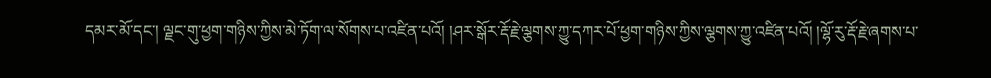དམར་མོ་དང་། ལྗང་གུ་ཕྱག་གཉིས་ཀྱིས་མེ་ཏོག་ལ་སོགས་པ་འཛིན་པའོ། །ཤར་སྒོར་རྡོ་རྗེ་ལྕགས་ཀྱུ་དཀར་པོ་ཕྱག་གཉིས་ཀྱིས་ལྕགས་ཀྱུ་འཛིན་པའོ། །ལྷོ་རུ་རྡོ་རྗེ་ཞགས་པ་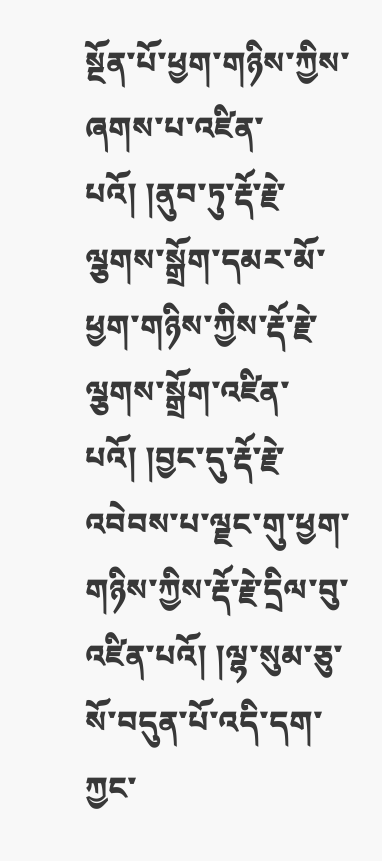སྔོན་པོ་ཕྱག་གཉིས་ཀྱིས་ཞགས་པ་འཛིན་པའོ། །ནུབ་ཏུ་རྡོ་རྗེ་ལྕགས་སྒྲོག་དམར་མོ་ཕྱག་གཉིས་ཀྱིས་རྡོ་རྗེ་ལྕགས་སྒྲོག་འཛིན་པའོ། །བྱང་དུ་རྡོ་རྗེ་འབེབས་པ་ལྗང་གུ་ཕྱག་གཉིས་ཀྱིས་རྡོ་རྗེ་དྲིལ་བུ་འཛིན་པའོ། །ལྷ་སུམ་ཅུ་སོ་བདུན་པོ་འདི་དག་ཀྱང་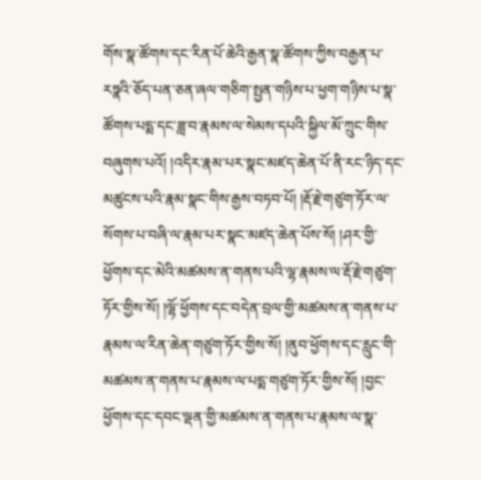གོས་སྣ་ཚོགས་དང་རིན་པོ་ཆེའི་རྒྱན་སྣ་ཚོགས་ཀྱིས་བརྒྱན་པ་རཏྣའི་ཅོད་པན་ཅན་ཞལ་གཅིག་སྤྱན་གཉིས་པ་ཕྱག་གཉིས་པ་སྣ་ཚོགས་པདྨ་དང་ཟླ་བ་རྣམས་ལ་སེམས་དཔའི་སྐྱིལ་མོ་ཀྲུང་གིས་བཞུགས་པའོ། །འདིར་རྣམ་པར་སྣང་མཛད་ཆེན་པོ་ནི་རང་ཉིད་དང་མཚུངས་པའི་རྣམ་སྣང་གིས་རྒྱས་བཏབ་པོ། །རྡོ་རྗེ་གཙུག་ཏོར་ལ་སོགས་པ་བཞི་ལ་རྣམ་པར་སྣང་མཛད་ཆེན་པོས་སོ། །ཤར་གྱི་ཕྱོགས་དང་མེའི་མཚམས་ན་གནས་པའི་ལྷ་རྣམས་ལ་རྡོ་རྗེ་གཙུག་ཏོར་གྱིས་སོ། །ལྷོ་ཕྱོགས་དང་བདེན་བྲལ་གྱི་མཚམས་ན་གནས་པ་རྣམས་ལ་རིན་ཆེན་གཙུག་ཏོར་གྱིས་སོ། །ནུབ་ཕྱོགས་དང་རླུང་གི་མཚམས་ན་གནས་པ་རྣམས་ལ་པདྨ་གཙུག་ཏོར་གྱིས་སོ། །བྱང་ཕྱོགས་དང་དབང་ལྡན་གྱི་མཚམས་ན་གནས་པ་རྣམས་ལ་སྣ་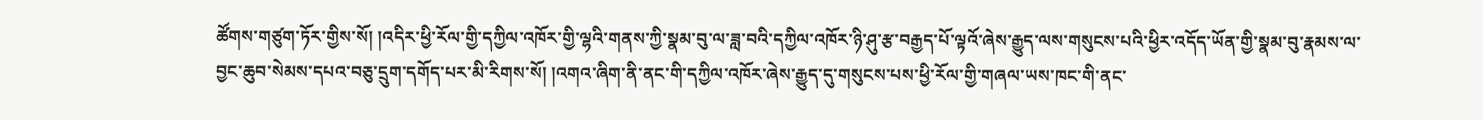ཚོགས་གཙུག་ཏོར་གྱིས་སོ། །འདིར་ཕྱི་རོལ་གྱི་དཀྱིལ་འཁོར་གྱི་ལྷའི་གནས་ཀྱི་སྣམ་བུ་ལ་ཟླ་བའི་དཀྱིལ་འཁོར་ཉི་ཤུ་རྩ་བརྒྱད་པོ་ལྟའོ་ཞེས་རྒྱུད་ལས་གསུངས་པའི་ཕྱིར་འདོད་ཡོན་གྱི་སྣམ་བུ་རྣམས་ལ་བྱང་ཆུབ་སེམས་དཔའ་བཅུ་དྲུག་དགོད་པར་མི་རིགས་སོ། །འགའ་ཞིག་ནི་ནང་གི་དཀྱིལ་འཁོར་ཞེས་རྒྱུད་དུ་གསུངས་པས་ཕྱི་རོལ་གྱི་གཞལ་ཡས་ཁང་གི་ནང་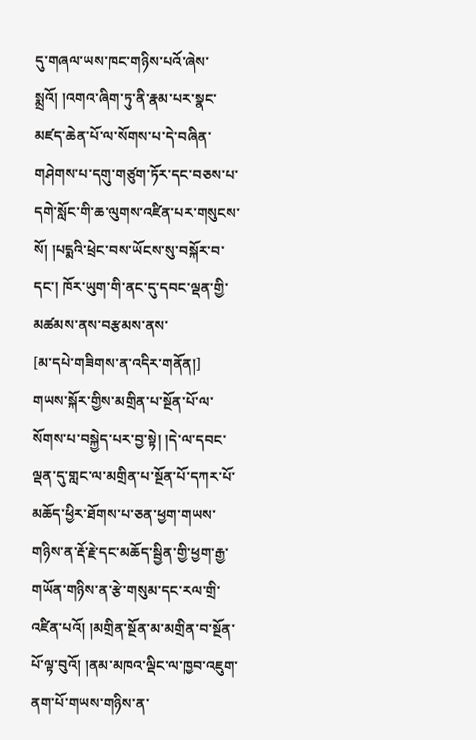དུ་གཞལ་ཡས་ཁང་གཉིས་པའོ་ཞེས་སྨྲའོ། །འགའ་ཞིག་ཏུ་ནི་རྣམ་པར་སྣང་མཛད་ཆེན་པོ་ལ་སོགས་པ་དེ་བཞིན་གཤེགས་པ་དགུ་གཙུག་ཏོར་དང་བཅས་པ་དགེ་སློང་གི་ཆ་ལུགས་འཛིན་པར་གསུངས་སོ། །པདྨའི་ཕྲེང་བས་ཡོངས་སུ་བསྐོར་བ་དང་། ཁོར་ཡུག་གི་ནང་དུ་དབང་ལྡན་གྱི་མཚམས་ནས་བརྩམས་ནས་
[མ་དཔེ་གཟིགས་ན་འདིར་གནོན།]
གཡས་སྐོར་གྱིས་མགྲིན་པ་སྔོན་པོ་ལ་སོགས་པ་བསྐྱེད་པར་བྱ་སྟེ། །དེ་ལ་དབང་ལྡན་དུ་གླང་ལ་མགྲིན་པ་སྔོན་པོ་དཀར་པོ་མཆོད་ཕྱིར་ཐོགས་པ་ཅན་ཕྱག་གཡས་གཉིས་ན་རྡོ་རྗེ་དང་མཆོད་སྦྱིན་གྱི་ཕྱག་རྒྱ་གཡོན་གཉིས་ན་རྩེ་གསུམ་དང་རལ་གྲི་འཛིན་པའོ། །མགྲིན་སྔོན་མ་མགྲིན་བ་སྔོན་པོ་ལྟ་བུའོ། །ནམ་མཁའ་ལྡིང་ལ་ཁྱབ་འཇུག་ནག་པོ་གཡས་གཉིས་ན་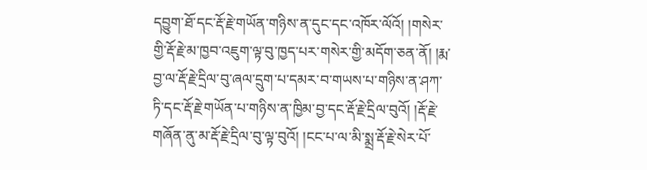དབྱུག་ཐོ་དང་རྡོ་རྗེ་གཡོན་གཉིས་ན་དུང་དང་འཁོར་ལོའོ། །གསེར་གྱི་རྡོ་རྗེ་མ་ཁྱབ་འཇུག་ལྟ་བུ་ཁྱད་པར་གསེར་གྱི་མདོག་ཅན་ནོ། །རྨ་བྱ་ལ་རྡོ་རྗེ་དྲིལ་བུ་ཞལ་དྲུག་པ་དམར་བ་གཡས་པ་གཉིས་ན་ཤཀ་ཏི་དང་རྡོ་རྗེ་གཡོན་པ་གཉིས་ན་ཁྱིམ་བྱ་དང་རྡོ་རྗེ་དྲིལ་བུའོ། །རྡོ་རྗེ་གཞོན་ནུ་མ་རྡོ་རྗེ་དྲིལ་བུ་ལྟ་བུའོ། །ངང་པ་ལ་མི་སྨྲ་རྡོ་རྗེ་སེར་པོ་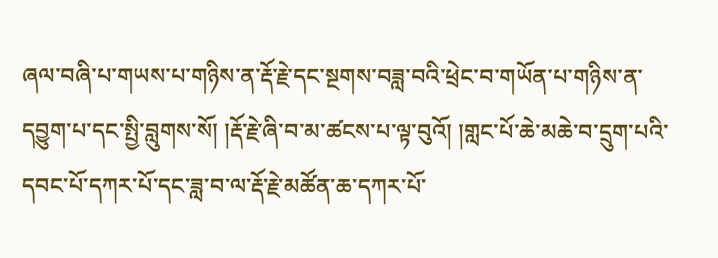ཞལ་བཞི་པ་གཡས་པ་གཉིས་ན་རྡོ་རྗེ་དང་སྔགས་བཟླ་བའི་ཕྲེང་བ་གཡོན་པ་གཉིས་ན་དབྱུག་པ་དང་སྤྱི་བླུགས་སོ། །རྡོ་རྗེ་ཞི་བ་མ་ཚངས་པ་ལྟ་བུའོ། །གླང་པོ་ཆེ་མཆེ་བ་དྲུག་པའི་དབང་པོ་དཀར་པོ་དང་ཟླ་བ་ལ་རྡོ་རྗེ་མཚོན་ཆ་དཀར་པོ་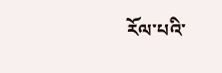རོལ་པའི་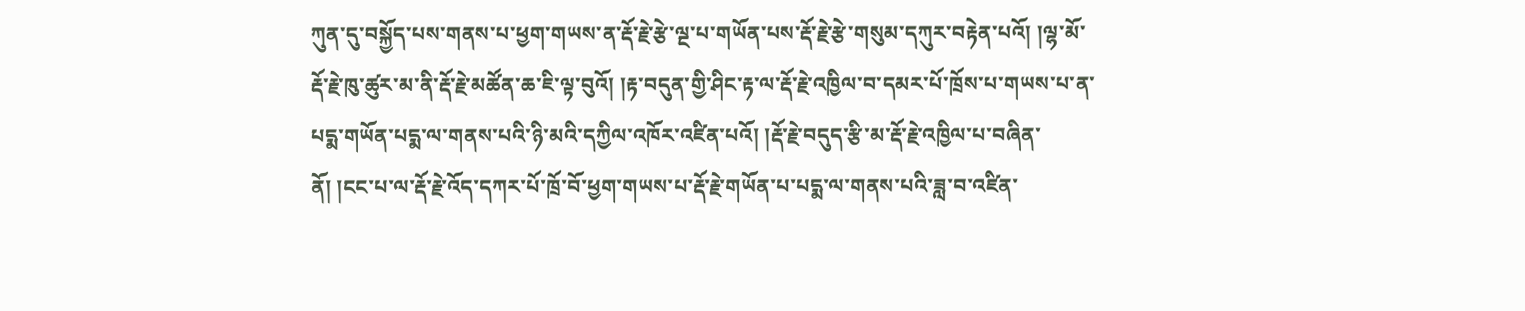ཀུན་དུ་བསྐྱོད་པས་གནས་པ་ཕྱག་གཡས་ན་རྡོ་རྗེ་རྩེ་ལྔ་པ་གཡོན་པས་རྡོ་རྗེ་རྩེ་གསུམ་དཀུར་བརྟེན་པའོ། །ལྷ་མོ་རྡོ་རྗེ་ཁུ་ཚུར་མ་ནི་རྡོ་རྗེ་མཚོན་ཆ་ཇི་ལྟ་བུའོ། །རྟ་བདུན་གྱི་ཤིང་རྟ་ལ་རྡོ་རྗེ་འཁྱིལ་བ་དམར་པོ་ཁྲོས་པ་གཡས་པ་ན་པདྨ་གཡོན་པདྨ་ལ་གནས་པའི་ཉི་མའི་དཀྱིལ་འཁོར་འཛིན་པའོ། །རྡོ་རྗེ་བདུད་རྩི་མ་རྡོ་རྗེ་འཁྱིལ་པ་བཞིན་ནོ། །ངང་པ་ལ་རྡོ་རྗེ་འོད་དཀར་པོ་ཁྲོ་བོ་ཕྱག་གཡས་པ་རྡོ་རྗེ་གཡོན་པ་པདྨ་ལ་གནས་པའི་ཟླ་བ་འཛིན་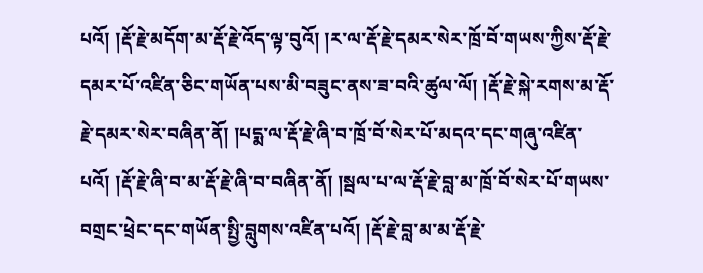པའོ། །རྡོ་རྗེ་མདོག་མ་རྡོ་རྗེ་འོད་ལྟ་བུའོ། །ར་ལ་རྡོ་རྗེ་དམར་སེར་ཁྲོ་བོ་གཡས་ཀྱིས་རྡོ་རྗེ་དམར་པོ་འཛིན་ཅིང་གཡོན་པས་མི་བཟུང་ནས་ཟ་བའི་ཚུལ་ལོ། །རྡོ་རྗེ་སྐེ་རགས་མ་རྡོ་རྗེ་དམར་སེར་བཞིན་ནོ། །པདྨ་ལ་རྡོ་རྗེ་ཞི་བ་ཁྲོ་བོ་སེར་པོ་མདའ་དང་གཞུ་འཛིན་པའོ། །རྡོ་རྗེ་ཞི་བ་མ་རྡོ་རྗེ་ཞི་བ་བཞིན་ནོ། །སྦལ་པ་ལ་རྡོ་རྗེ་བླ་མ་ཁྲོ་བོ་སེར་པོ་གཡས་བགྲང་ཕྲེང་དང་གཡོན་སྤྱི་བླུགས་འཛིན་པའོ། །རྡོ་རྗེ་བླ་མ་མ་རྡོ་རྗེ་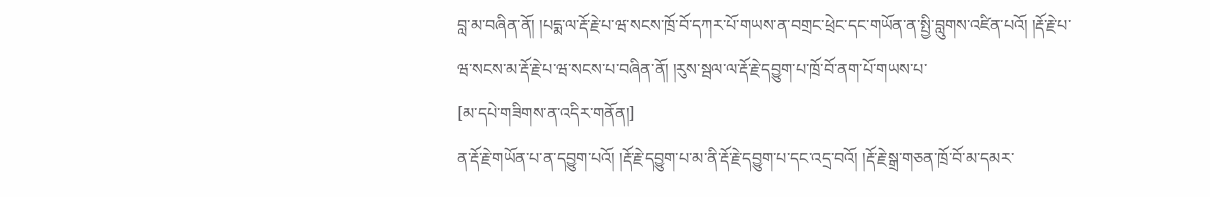བླ་མ་བཞིན་ནོ། །པདྨ་ལ་རྡོ་རྗེ་པ་ཝ་སངས་ཁྲོ་བོ་དཀར་པོ་གཡས་ན་བགྲང་ཕྲེང་དང་གཡོན་ན་སྤྱི་བླུགས་འཛིན་པའོ། །རྡོ་རྗེ་པ་ཝ་སངས་མ་རྡོ་རྗེ་པ་ཝ་སངས་པ་བཞིན་ནོ། །རུས་སྦལ་ལ་རྡོ་རྗེ་དབྱུག་པ་ཁྲོ་བོ་ནག་པོ་གཡས་པ་
[མ་དཔེ་གཟིགས་ན་འདིར་གནོན།]
ན་རྡོ་རྗེ་གཡོན་པ་ན་དབྱུག་པའོ། །རྡོ་རྗེ་དབྱུག་པ་མ་ནི་རྡོ་རྗེ་དབྱུག་པ་དང་འདྲ་བའོ། །རྡོ་རྗེ་སྒྲ་གཅན་ཁྲོ་བོ་མ་དམར་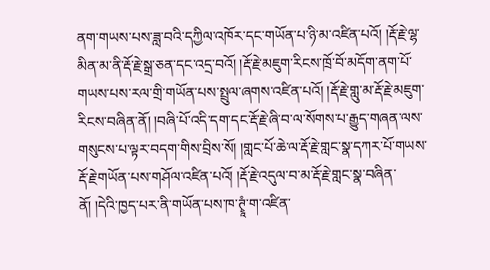ནག་གཡས་པས་ཟླ་བའི་དཀྱིལ་འཁོར་དང་གཡོན་པ་ཉི་མ་འཛིན་པའོ། །རྡོ་རྗེ་ལྷ་མིན་མ་ནི་རྡོ་རྗེ་སྒྲ་ཅན་དང་འདྲ་བའོ། །རྡོ་རྗེ་མཇུག་རིངས་ཁྲོ་བོ་མདོག་ནག་པོ་གཡས་པས་རལ་གྲི་གཡོན་པས་སྤྲུལ་ཞགས་འཛིན་པའོ། །རྡོ་རྗེ་གླུ་མ་རྡོ་རྗེ་མཇུག་རིངས་བཞིན་ནོ། །བཞི་པོ་འདི་དག་དང་རྡོ་རྗེ་ཞི་བ་ལ་སོགས་པ་རྒྱུད་གཞན་ལས་གསུངས་པ་ལྟར་བདག་གིས་བྲིས་སོ། །གླང་པོ་ཆེ་ལ་རྡོ་རྗེ་གླང་སྣ་དཀར་པོ་གཡས་རྡོ་རྗེ་གཡོན་པས་གཤོལ་འཛིན་པའོ། །རྡོ་རྗེ་འདུལ་བ་མ་རྡོ་རྗེ་གླང་སྣ་བཞིན་ནོ། །དེའི་ཁྱད་པར་ནི་གཡོན་པས་ཁ་ཊྭཱཾ་ག་འཛིན་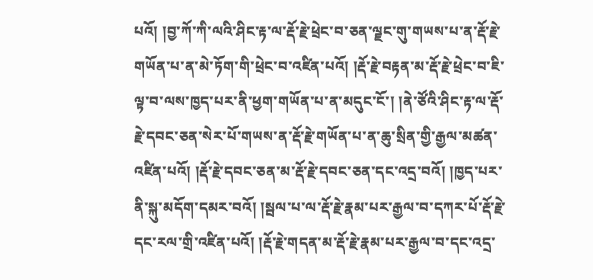པའོ། །བྱ་ཀོ་ཀི་ལའི་ཤིང་རྟ་ལ་རྡོ་རྗེ་ཕྲེང་བ་ཅན་ལྗང་གུ་གཡས་པ་ན་རྡོ་རྗེ་གཡོན་པ་ན་མེ་ཏོག་གི་ཕྲེང་བ་འཛིན་པའོ། །རྡོ་རྗེ་བརྟན་མ་རྡོ་རྗེ་ཕྲེང་བ་ཇི་ལྟ་བ་ལས་ཁྱད་པར་ནི་ཕྱག་གཡོན་པ་ན་མདུང་ངོ་། །ནེ་ཙོའི་ཤིང་རྟ་ལ་རྡོ་རྗེ་དབང་ཅན་སེར་པོ་གཡས་ན་རྡོ་རྗེ་གཡོན་པ་ན་ཆུ་སྲིན་གྱི་རྒྱལ་མཚན་འཛིན་པའོ། །རྡོ་རྗེ་དབང་ཅན་མ་རྡོ་རྗེ་དབང་ཅན་དང་འདྲ་བའོ། །ཁྱད་པར་ནི་སྐུ་མདོག་དམར་བའོ། །སྦལ་པ་ལ་རྡོ་རྗེ་རྣམ་པར་རྒྱལ་བ་དཀར་པོ་རྡོ་རྗེ་དང་རལ་གྲི་འཛིན་པའོ། །རྡོ་རྗེ་གདན་མ་རྡོ་རྗེ་རྣམ་པར་རྒྱལ་བ་དང་འདྲ་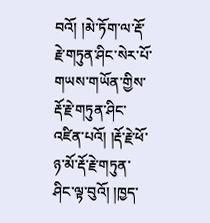བའོ། །མེ་ཏོག་ལ་རྡོ་རྗེ་གཏུན་ཤིང་སེར་པོ་གཡས་གཡོན་གྱིས་རྡོ་རྗེ་གཏུན་ཤིང་འཛིན་པའོ། །རྡོ་རྗེ་ཕོ་ཉ་མོ་རྡོ་རྗེ་གཏུན་ཤིང་ལྟ་བུའོ། །ཁྱད་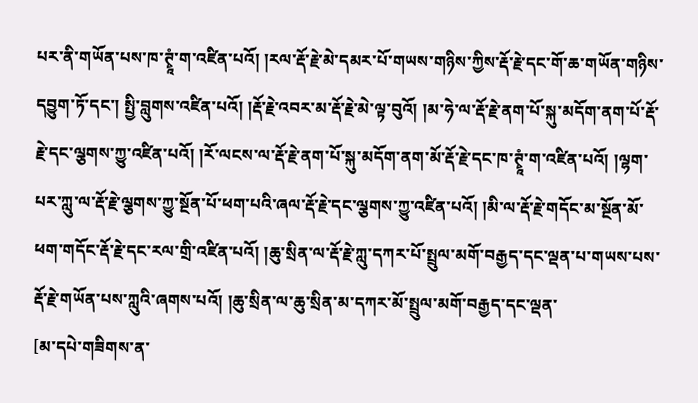པར་ནི་གཡོན་པས་ཁ་ཊྭཱཾ་ག་འཛིན་པའོ། །རལ་རྡོ་རྗེ་མེ་དམར་པོ་གཡས་གཉིས་ཀྱིས་རྡོ་རྗེ་དང་གོ་ཆ་གཡོན་གཉིས་དབྱུག་ཏོ་དང་། སྤྱི་བླུགས་འཛིན་པའོ། །རྡོ་རྗེ་འབར་མ་རྡོ་རྗེ་མེ་ལྟ་བུའོ། །མ་ཧེ་ལ་རྡོ་རྗེ་ནག་པོ་སྐུ་མདོག་ནག་པོ་རྡོ་རྗེ་དང་ལྕགས་ཀྱུ་འཛིན་པའོ། །རོ་ལངས་ལ་རྡོ་རྗེ་ནག་པོ་སྐུ་མདོག་ནག་མོ་རྡོ་རྗེ་དང་ཁ་ཊྭཱཾ་ག་འཛིན་པའོ། །ལྷག་པར་ཀླུ་ལ་རྡོ་རྗེ་ལྕགས་ཀྱུ་སྔོན་པོ་ཕག་པའི་ཞལ་རྡོ་རྗེ་དང་ལྕགས་ཀྱུ་འཛིན་པའོ། །མི་ལ་རྡོ་རྗེ་གདོང་མ་སྔོན་མོ་ཕག་གདོང་རྡོ་རྗེ་དང་རལ་གྲི་འཛིན་པའོ། །ཆུ་སྲིན་ལ་རྡོ་རྗེ་ཀླུ་དཀར་པོ་སྤྲུལ་མགོ་བརྒྱད་དང་ལྡན་པ་གཡས་པས་རྡོ་རྗེ་གཡོན་པས་ཀླུའི་ཞགས་པའོ། །ཆུ་སྲིན་ལ་ཆུ་སྲིན་མ་དཀར་མོ་སྤྲུལ་མགོ་བརྒྱད་དང་ལྡན་
[མ་དཔེ་གཟིགས་ན་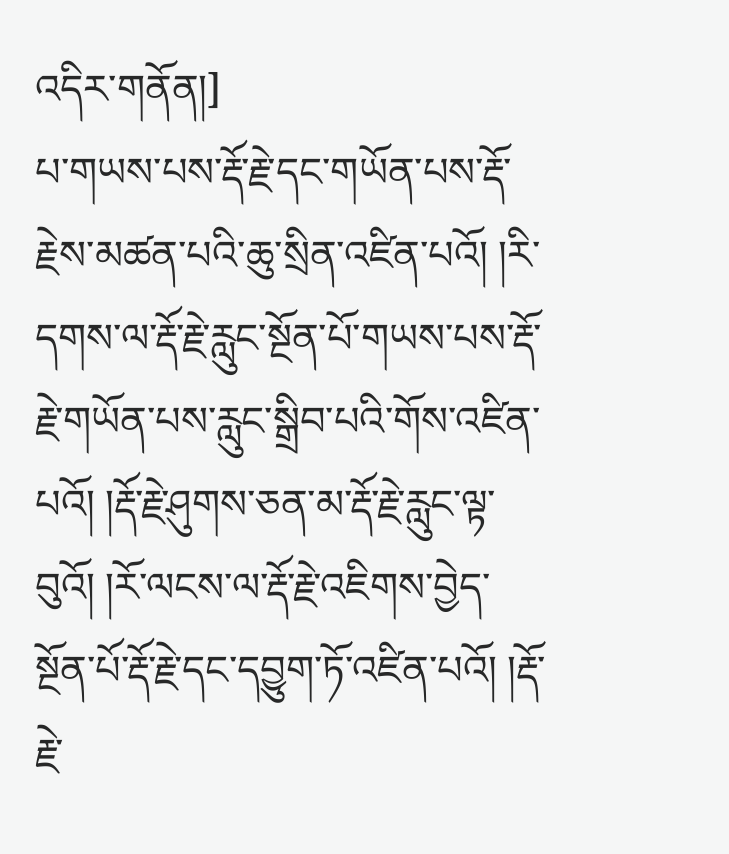འདིར་གནོན།]
པ་གཡས་པས་རྡོ་རྗེ་དང་གཡོན་པས་རྡོ་རྗེས་མཚན་པའི་ཆུ་སྲིན་འཛིན་པའོ། །རི་དགས་ལ་རྡོ་རྗེ་རླུང་སྔོན་པོ་གཡས་པས་རྡོ་རྗེ་གཡོན་པས་རླུང་སྒྲིབ་པའི་གོས་འཛིན་པའོ། །རྡོ་རྗེ་ཤུགས་ཅན་མ་རྡོ་རྗེ་རླུང་ལྟ་བུའོ། །རོ་ལངས་ལ་རྡོ་རྗེ་འཇིགས་བྱེད་སྔོན་པོ་རྡོ་རྗེ་དང་དབྱུག་ཏོ་འཛིན་པའོ། །རྡོ་རྗེ་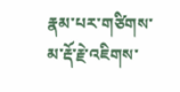རྣམ་པར་གཙིགས་མ་རྡོ་རྗེ་འཇིགས་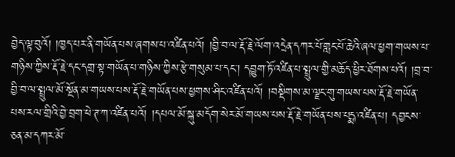བྱེད་ལྟ་བུའོ། །ཁྱད་པར་ནི་གཡོན་པས་ཞགས་པ་འཛིན་པའོ། །བྱི་བ་ལ་རྡོ་རྗེ་ལོག་འདྲེན་དཀར་པོ་གླང་པོ་ཆེའི་ཞལ་ཕྱག་གཡས་པ་གཉིས་ཀྱིས་རྡོ་རྗེ་དང་དགྲ་སྟ་གཡོན་པ་གཉིས་ཀྱིས་རྩེ་གསུམ་པ་དང་། དབྱུག་ཏོ་འཛིན་པ་སྤྲུལ་གྱི་མཆོད་ཕྱིར་ཐོགས་པའོ། །བྲ་བ་བྱི་བ་ལ་སྤྲུལ་མོ་སྔོན་མ་གཡས་པས་རྡོ་རྗེ་གཡོན་པས་ཕྱགས་ཤིང་འཛིན་པའོ། །བསྡིགས་མ་ལྗང་གུ་གཡས་པས་རྡོ་རྗེ་གཡོན་པས་རལ་གྲིའི་བྱེ་བྲག་ཕེ་ཊ་ཀ་འཛིན་པའོ། །དཔལ་མོ་སྐུ་མདོག་སེར་མོ་གཡས་པས་རྡོ་རྗེ་གཡོན་པས་པདྨ་འཛིན་པ། དབྱངས་ཅན་མ་དཀར་མོ་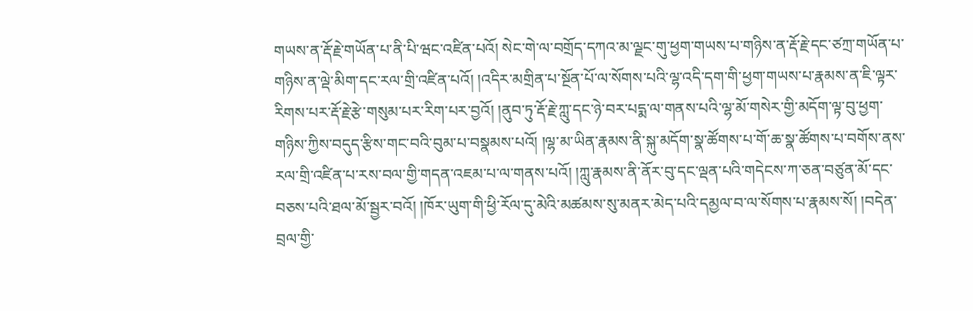གཡས་ན་རྡོ་རྗེ་གཡོན་པ་ནི་པི་ཝང་འཛིན་པའོ། སེང་གེ་ལ་བགྲོད་དཀའ་མ་ལྗང་གུ་ཕྱག་གཡས་པ་གཉིས་ན་རྡོ་རྗེ་དང་ཙཀྲ་གཡོན་པ་གཉིས་ན་ལྡེ་མིག་དང་རལ་གྲི་འཛིན་པའོ། །འདིར་མགྲིན་པ་སྔོན་པོ་ལ་སོགས་པའི་ལྷ་འདི་དག་གི་ཕྱག་གཡས་པ་རྣམས་ན་ཇི་ལྟར་རིགས་པར་རྡོ་རྗེ་རྩེ་གསུམ་པར་རིག་པར་བྱའོ། །ནུབ་ཏུ་རྡོ་རྗེ་ཀླུ་དང་ཉེ་བར་པདྨ་ལ་གནས་པའི་ལྷ་མོ་གསེར་གྱི་མདོག་ལྟ་བུ་ཕྱག་གཉིས་ཀྱིས་བདུད་རྩིས་གང་བའི་བུམ་པ་བསྣམས་པའོ། །ལྷ་མ་ཡིན་རྣམས་ནི་སྐུ་མདོག་སྣ་ཚོགས་པ་གོ་ཆ་སྣ་ཚོགས་པ་བགོས་ནས་རལ་གྲི་འཛིན་པ་རས་བལ་གྱི་གདན་འཇམ་པ་ལ་གནས་པའོ། །ཀླུ་རྣམས་ནི་ནོར་བུ་དང་ལྡན་པའི་གདེངས་ཀ་ཅན་བཙུན་མོ་དང་བཅས་པའི་ཐལ་མོ་སྦྱར་བའོ། །ཁོར་ཡུག་གི་ཕྱི་རོལ་དུ་མེའི་མཚམས་སུ་མནར་མེད་པའི་དམྱལ་བ་ལ་སོགས་པ་རྣམས་སོ། །བདེན་བྲལ་གྱི་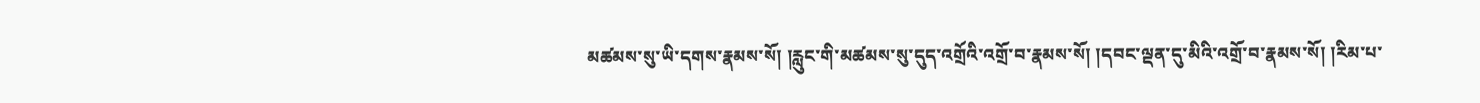མཚམས་སུ་ཡི་དགས་རྣམས་སོ། །རླུང་གི་མཚམས་སུ་དུད་འགྲོའི་འགྲོ་བ་རྣམས་སོ། །དབང་ལྡན་དུ་མིའི་འགྲོ་བ་རྣམས་སོ། །རིམ་པ་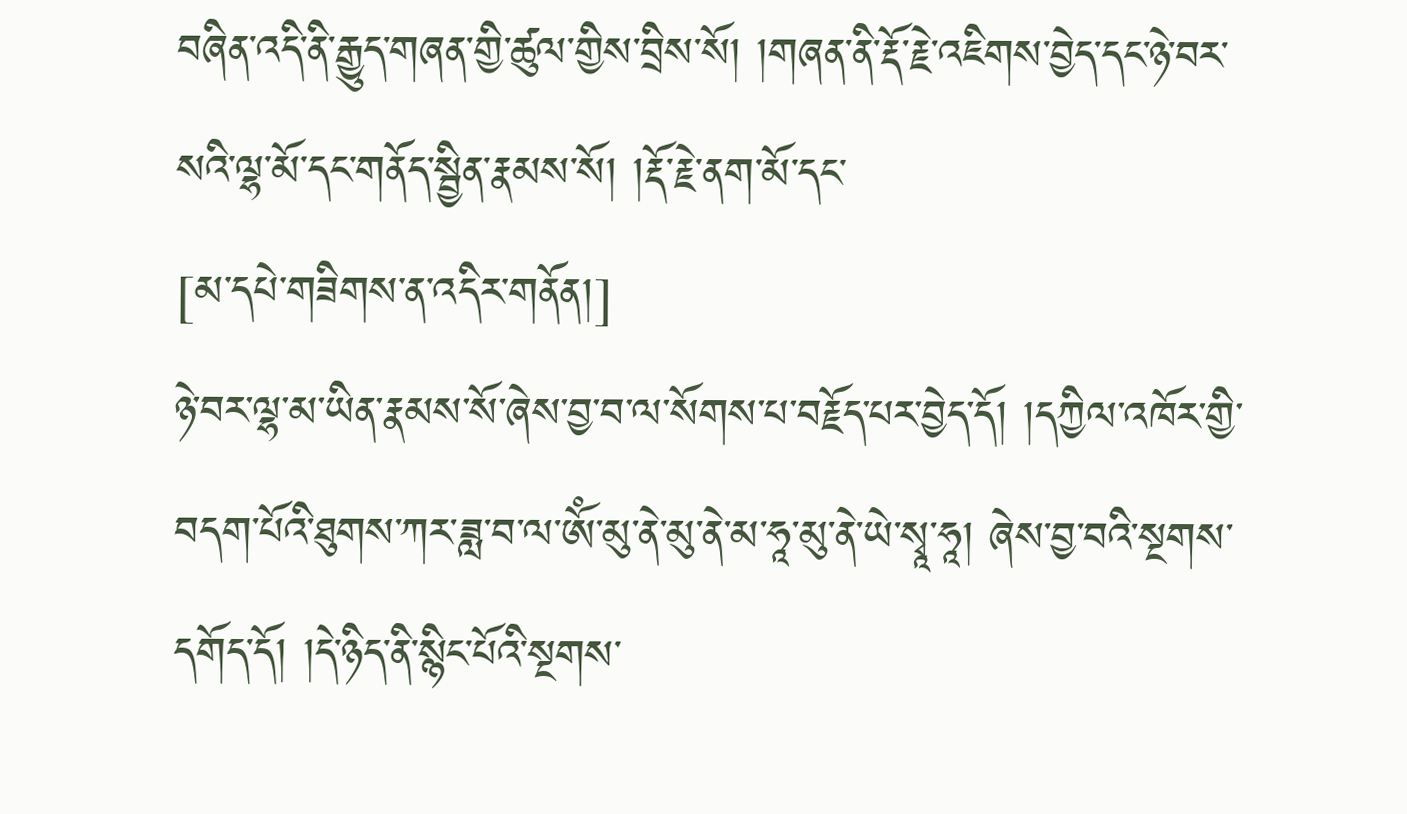བཞིན་འདི་ནི་རྒྱུད་གཞན་གྱི་ཚུལ་གྱིས་བྲིས་སོ། །གཞན་ནི་རྡོ་རྗེ་འཇིགས་བྱེད་དང་ཉེ་བར་སའི་ལྷ་མོ་དང་གནོད་སྦྱིན་རྣམས་སོ། །རྡོ་རྗེ་ནག་མོ་དང་
[མ་དཔེ་གཟིགས་ན་འདིར་གནོན།]
ཉེ་བར་ལྷ་མ་ཡིན་རྣམས་སོ་ཞེས་བྱ་བ་ལ་སོགས་པ་བརྗོད་པར་བྱེད་དོ། །དཀྱིལ་འཁོར་གྱི་བདག་པོའི་ཐུགས་ཀར་ཟླ་བ་ལ་ཨོཾ་མུ་ནེ་མུ་ནེ་མ་ཧཱ་མུ་ནེ་ཡེ་སྭཱ་ཧཱ། ཞེས་བྱ་བའི་སྔགས་དགོད་དོ། །དེ་ཉིད་ནི་སྙིང་པོའི་སྔགས་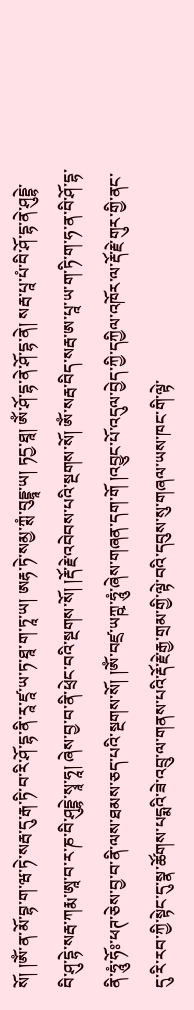སོ། །ཨོཾ་ན་མོ་བྷ་ག་ཝ་ཏེ་སརྦ་དུ་རྒ་ཏི་བ་རི་ཤོ་དྷ་ནི་རཱ་ཛཱ་ཡ་ཏ་ཐཱ་ག་ཏཱ་ཡ། ཨརྷ་ཏེ་སམྱ་ཀྶཾ་བུདྡྷཱ་ཡ། ཏདྱ་ཐཱ། ཨོཾ་ཤོ་དྷ་ནེ་ཤོ་དྷ་ནེ། སརྦ་པཱ་པཾ་བི་ཤོ་དྷ་ནེ་ཤུདྡྷེ་བི་ཤུ་དྷེ་སརྦ་ཀརྨ་ཨཱ་བ་ར་ཎ་བི་ཤུདྡྷེ་སྭཱ་ཧཱ། ཞེས་བྱ་བ་ནི་ཕྲེང་བའི་སྔགས་སོ། །རྡོ་རྗེ་འབེབས་པའི་སྔགས་སོ། ཨོཾ་སརྦ་བིད་སརྦ་ཨ་པཱ་ཡ་ག་ཏི་ག་ཧ་ན་བི་ཤོ་དྷ་ནི་ཧཱུཾ་ཧོཿ་ཕཊ་ཅེས་བྱ་བ་ནི་ལས་ཐམས་ཅད་པའི་སྔགས་སོ། །ཨོཾ་བཛྲ་ཡཀྵ་ཧཱུཾ་ཞེས་གཞན་དག་གོ །འབྱུང་པོ་འདུལ་བྱེད་ཀྱི་དཀྱིལ་འཁོར་ལ་རྡོ་རྗེ་གུར་གྱི་ནང་དུ་རི་རབ་ཀྱི་སྟེང་དུ་སྣ་ཚོགས་པདྨའི་ཟེ་འབྲུ་ལ་གནས་པའི་རྡོ་རྗེ་རྒྱ་གྲམ་གྱི་ལྟེ་བའི་དབུས་སུ་གཞལ་ཡས་ཁང་གི་ལྟེ་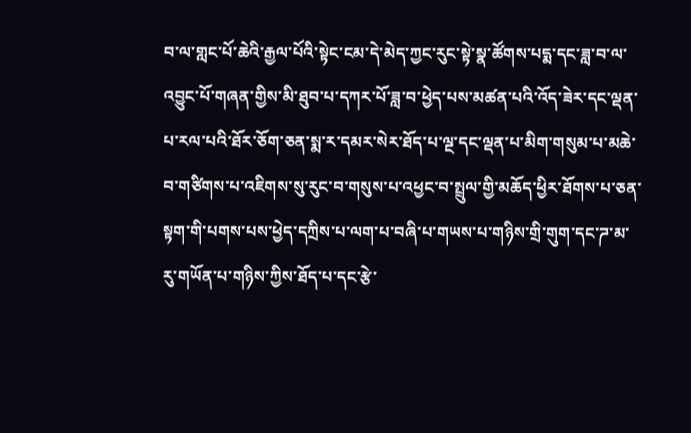བ་ལ་གླང་པོ་ཆེའི་རྒྱལ་པོའི་སྟེང་ངམ་དེ་མེད་ཀྱང་རུང་སྟེ་སྣ་ཚོགས་པདྨ་དང་ཟླ་བ་ལ་འབྱུང་པོ་གཞན་གྱིས་མི་ཐུབ་པ་དཀར་པོ་ཟླ་བ་ཕྱེད་པས་མཚན་པའི་འོད་ཟེར་དང་ལྡན་པ་རལ་པའི་ཐོར་ཅོག་ཅན་སྨ་ར་དམར་སེར་ཐོད་པ་ལྔ་དང་ལྡན་པ་མིག་གསུམ་པ་མཆེ་བ་གཙིགས་པ་འཇིགས་སུ་རུང་བ་གསུས་པ་འཕྱང་བ་སྤྲུལ་གྱི་མཆོད་ཕྱིར་ཐོགས་པ་ཅན་སྟག་གི་པགས་པས་ཕྱེད་དཀྲིས་པ་ལག་པ་བཞི་པ་གཡས་པ་གཉིས་གྲི་གུག་དང་ཌ་མ་རུ་གཡོན་པ་གཉིས་ཀྱིས་ཐོད་པ་དང་རྩེ་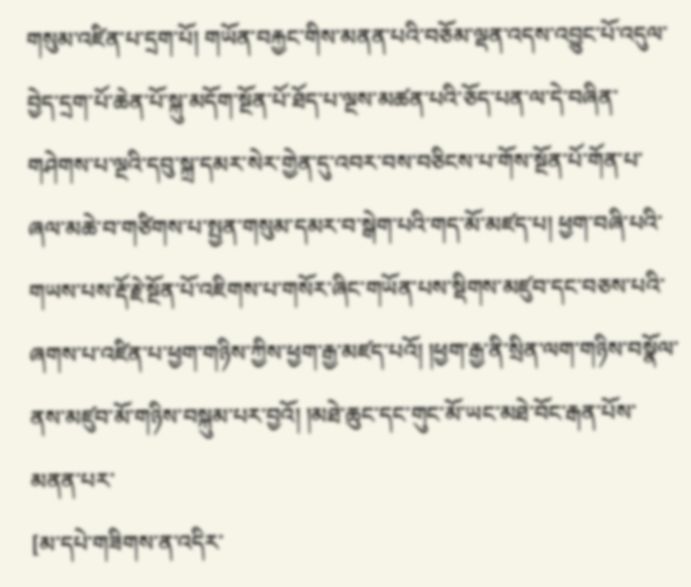གསུམ་འཛིན་པ་དྲག་པོ། གཡོན་བརྐྱང་གིས་མནན་པའི་བཅོམ་ལྡན་འདས་འབྱུང་པོ་འདུལ་བྱེད་དྲག་པོ་ཆེན་པོ་སྐུ་མདོག་སྔོན་པོ་ཐོད་པ་ལྔས་མཚན་པའི་ཅོད་པན་ལ་དེ་བཞིན་གཤེགས་པ་ལྔའི་དབུ་སྐྲ་དམར་སེར་གྱེན་དུ་འབར་བས་བཅིངས་པ་གོས་སྔོན་པོ་གོན་པ་ཞལ་མཆེ་བ་གཙིགས་པ་སྤྱན་གསུམ་དམར་བ་སྒེག་པའི་གད་མོ་མཛད་པ། ཕྱག་བཞི་པའི་གཡས་པས་རྡོ་རྗེ་སྔོན་པོ་འཇིགས་པ་གསོར་ཞིང་གཡོན་པས་སྡིགས་མཛུབ་དང་བཅས་པའི་ཞགས་པ་འཛིན་པ་ཕྱག་གཉིས་ཀྱིས་ཕྱག་རྒྱ་མཛད་པའོ། །ཕྱག་རྒྱ་ནི་སྲིན་ལག་གཉིས་བསྣོལ་ནས་མཛུབ་མོ་གཉིས་བསྐུམ་པར་བྱའོ། །མཐེ་ཆུང་དང་གུང་མོ་ཡང་མཐེ་བོང་རྒན་པོས་མནན་པར་
[མ་དཔེ་གཟིགས་ན་འདིར་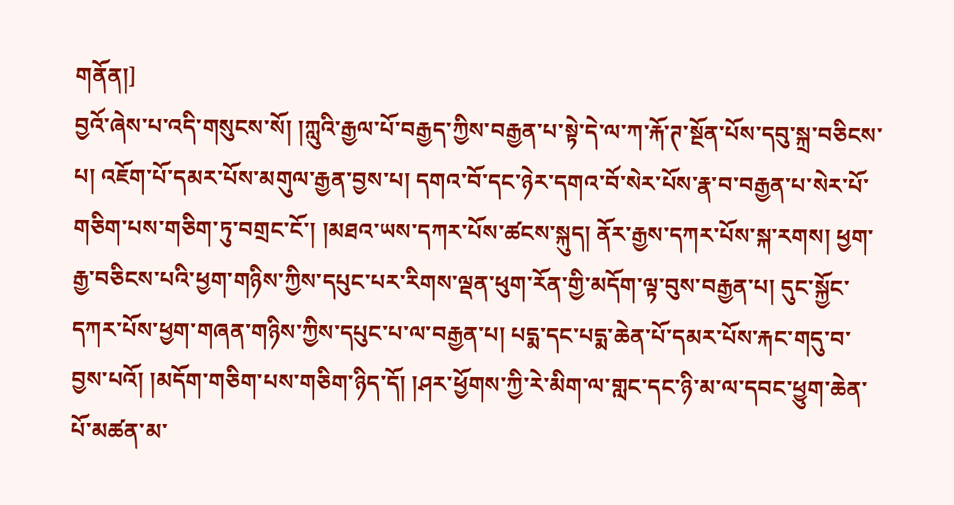གནོན།]
བྱའོ་ཞེས་པ་འདི་གསུངས་སོ། །ཀླུའི་རྒྱལ་པོ་བརྒྱད་ཀྱིས་བརྒྱན་པ་སྟེ་དེ་ལ་ཀ་རྐོ་ཊ་སྔོན་པོས་དབུ་སྐྲ་བཅིངས་པ། འཇོག་པོ་དམར་པོས་མགུལ་རྒྱན་བྱས་པ། དགའ་བོ་དང་ཉེར་དགའ་བོ་སེར་པོས་རྣ་བ་བརྒྱན་པ་སེར་པོ་གཅིག་པས་གཅིག་ཏུ་བགྲང་ངོ་། །མཐའ་ཡས་དཀར་པོས་ཚངས་སྐུད། ནོར་རྒྱས་དཀར་པོས་སྐ་རགས། ཕྱག་རྒྱ་བཅིངས་པའི་ཕྱག་གཉིས་ཀྱིས་དཔུང་པར་རིགས་ལྡན་ཕུག་རོན་གྱི་མདོག་ལྟ་བུས་བརྒྱན་པ། དུང་སྐྱོང་དཀར་པོས་ཕྱག་གཞན་གཉིས་ཀྱིས་དཔུང་པ་ལ་བརྒྱན་པ། པདྨ་དང་པདྨ་ཆེན་པོ་དམར་པོས་རྐང་གདུ་བ་བྱས་པའོ། །མདོག་གཅིག་པས་གཅིག་ཉིད་དོ། །ཤར་ཕྱོགས་ཀྱི་རེ་མིག་ལ་གླང་དང་ཉི་མ་ལ་དབང་ཕྱུག་ཆེན་པོ་མཚན་མ་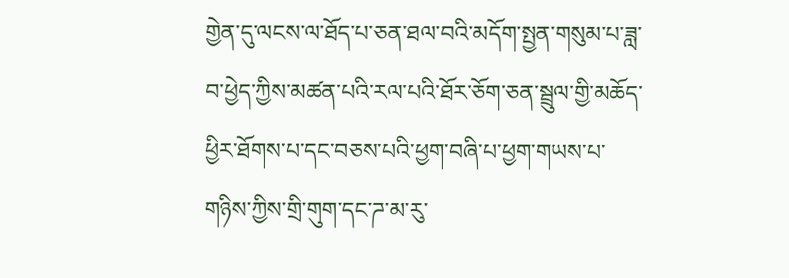གྱེན་དུ་ལངས་ལ་ཐོད་པ་ཅན་ཐལ་བའི་མདོག་སྤྱན་གསུམ་པ་ཟླ་བ་ཕྱེད་ཀྱིས་མཚན་པའི་རལ་པའི་ཐོར་ཅོག་ཅན་སྦྲུལ་གྱི་མཆོད་ཕྱིར་ཐོགས་པ་དང་བཅས་པའི་ཕྱག་བཞི་པ་ཕྱག་གཡས་པ་གཉིས་ཀྱིས་གྲི་གུག་དང་ཌ་མ་རུ་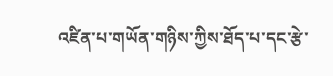འཛིན་པ་གཡོན་གཉིས་ཀྱིས་ཐོད་པ་དང་རྩེ་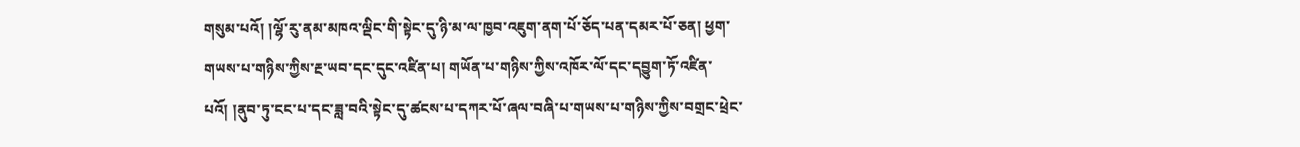གསུམ་པའོ། །ལྷོ་རུ་ནམ་མཁའ་ལྡིང་གི་སྟེང་དུ་ཉི་མ་ལ་ཁྱབ་འཇུག་ནག་པོ་ཅོད་པན་དམར་པོ་ཅན། ཕྱག་གཡས་པ་གཉིས་ཀྱིས་རྔ་ཡབ་དང་དུང་འཛིན་པ། གཡོན་པ་གཉིས་ཀྱིས་འཁོར་ལོ་དང་དབྱུག་ཏོ་འཛིན་པའོ། །ནུབ་ཏུ་ངང་པ་དང་ཟླ་བའི་སྟེང་དུ་ཚངས་པ་དཀར་པོ་ཞལ་བཞི་པ་གཡས་པ་གཉིས་ཀྱིས་བགྲང་ཕྲེང་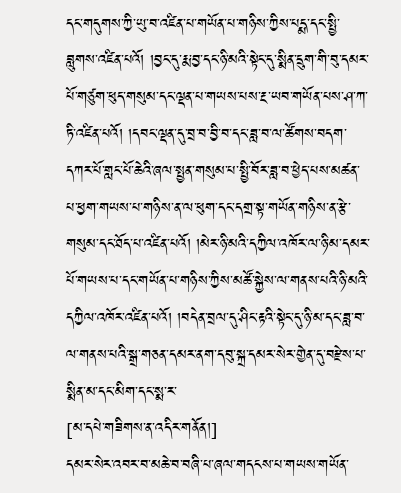དང་གདུགས་ཀྱི་ཡུ་བ་འཛིན་པ་གཡོན་པ་གཉིས་ཀྱིས་པདྨ་དང་སྤྱི་བླུགས་འཛིན་པའོ། །བྱང་དུ་རྨ་བྱ་དང་ཉི་མའི་སྟེང་དུ་སྨིན་དྲུག་གི་བུ་དམར་པོ་གཙུག་ཕུད་གསུམ་དང་ལྡན་པ་གཡས་པས་རྔ་ཡབ་གཡོན་པས་ཤ་ཀ་ཏི་འཛིན་པའོ། །དབང་ལྡན་དུ་བྲ་བ་བྱི་བ་དང་ཟླ་བ་ལ་ཚོགས་བདག་དཀར་པོ་གླང་པོ་ཆེའི་ཞལ་སྤྱན་གསུམ་པ་སྤྱི་བོར་ཟླ་བ་ཕྱེད་པས་མཚན་པ་ཕྱག་གཡས་པ་གཉིས་ན་ལ་ཕུག་དང་དགྲ་སྟ་གཡོན་གཉིས་ན་རྩེ་གསུམ་དང་ཐོད་པ་འཛིན་པའོ། །མེར་ཉི་མའི་དཀྱིལ་འཁོར་ལ་ཉི་མ་དམར་པོ་གཡས་པ་དང་གཡོན་པ་གཉིས་ཀྱིས་མཚོ་སྐྱེས་ལ་གནས་པའི་ཉི་མའི་དཀྱིལ་འཁོར་འཛིན་པའོ། །བདེན་བྲལ་དུ་ཤིང་རྟའི་སྟེང་དུ་ཉི་མ་དང་ཟླ་བ་ལ་གནས་པའི་སྒྲ་གཅན་དམར་ནག་དབུ་སྐྲ་དམར་སེར་གྱེན་དུ་བརྫེས་པ་སྨིན་མ་དང་མིག་དང་སྨ་ར་
[མ་དཔེ་གཟིགས་ན་འདིར་གནོན།]
དམར་སེར་འབར་བ་མཆེ་བ་བཞི་པ་ཞལ་གདངས་པ་གཡས་གཡོན་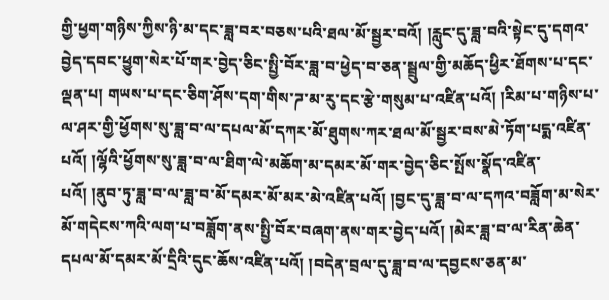གྱི་ཕྱག་གཉིས་ཀྱིས་ཉི་མ་དང་ཟླ་བར་བཅས་པའི་ཐལ་མོ་སྦྱར་བའོ། །རླུང་དུ་ཟླ་བའི་སྟེང་དུ་དགའ་བྱེད་དབང་ཕྱུག་སེར་པོ་གར་བྱེད་ཅིང་སྤྱི་བོར་ཟླ་བ་ཕྱེད་བ་ཅན་སྦྲུལ་གྱི་མཆོད་ཕྱིར་ཐོགས་པ་དང་ལྡན་པ། གཡས་པ་དང་ཅིག་ཤོས་དག་གིས་ཌ་མ་རུ་དང་རྩེ་གསུམ་པ་འཛིན་པའོ། །རིམ་པ་གཉིས་པ་ལ་ཤར་གྱི་ཕྱོགས་སུ་ཟླ་བ་ལ་དཔལ་མོ་དཀར་མོ་ཐུགས་ཀར་ཐལ་མོ་སྦྱར་བས་མེ་ཏོག་པདྨ་འཛིན་པའོ། །ལྷོའི་ཕྱོགས་སུ་ཟླ་བ་ལ་ཐིག་ལེ་མཆོག་མ་དམར་མོ་གར་བྱེད་ཅིང་སྤོས་སྣོད་འཛིན་པའོ། །ནུབ་ཏུ་ཟླ་བ་ལ་ཟླ་བ་མོ་དམར་མོ་མར་མེ་འཛིན་པའོ། །བྱང་དུ་ཟླ་བ་ལ་དཀའ་བཟློག་མ་སེར་མོ་གདེངས་ཀའི་ལག་པ་བཟློག་ནས་སྤྱི་བོར་བཞག་ནས་གར་བྱེད་པའོ། །མེར་ཟླ་བ་ལ་རིན་ཆེན་དཔལ་མོ་དམར་མོ་དྲིའི་དུང་ཆོས་འཛིན་པའོ། །བདེན་བྲལ་དུ་ཟླ་བ་ལ་དབྱངས་ཅན་མ་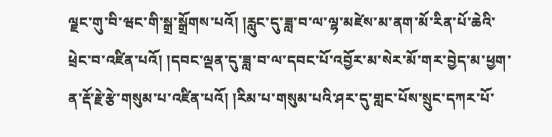ལྗང་གུ་བི་ཝང་གི་སྒྲ་སྒྲོགས་པའོ། །རླུང་དུ་ཟླ་བ་ལ་ལྷ་མཛེས་མ་ནག་མོ་རིན་པོ་ཆེའི་ཕྲེང་བ་འཛིན་པའོ། །དབང་ལྡན་དུ་ཟླ་བ་ལ་དབང་པོ་འབྱོར་མ་སེར་མོ་གར་བྱེད་མ་ཕྱག་ན་རྡོ་རྗེ་རྩེ་གསུམ་པ་འཛིན་པའོ། །རིམ་པ་གསུམ་པའི་ཤར་དུ་གླང་པོས་སྲུང་དཀར་པོ་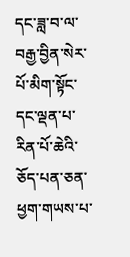དང་ཟླ་བ་ལ་བརྒྱ་བྱིན་སེར་པོ་མིག་སྟོང་དང་ལྡན་པ་རིན་པོ་ཆེའི་ཅོད་པན་ཅན་ཕྱག་གཡས་པ་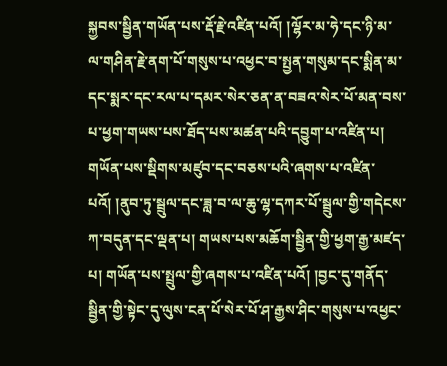སྐྱབས་སྦྱིན་གཡོན་པས་རྡོ་རྗེ་འཛིན་པའོ། །ལྷོར་མ་ཧེ་དང་ཉི་མ་ལ་གཤིན་རྗེ་ནག་པོ་གསུས་པ་འཕྱང་བ་སྤྱན་གསུམ་དང་སྨིན་མ་དང་སྨར་དང་རལ་པ་དམར་སེར་ཅན་ན་བཟའ་སེར་པོ་མན་བས་པ་ཕྱག་གཡས་པས་ཐོད་པས་མཚན་པའི་དབྱུག་པ་འཛིན་པ། གཡོན་པས་སྡིགས་མཛུབ་དང་བཅས་པའི་ཞགས་པ་འཛིན་པའོ། །ནུབ་ཏུ་སྦྲུལ་དང་ཟླ་བ་ལ་ཆུ་ལྷ་དཀར་པོ་སྦྲུལ་གྱི་གདེངས་ཀ་བདུན་དང་ལྡན་པ། གཡས་པས་མཆོག་སྦྱིན་གྱི་ཕྱག་རྒྱ་མཛད་པ། གཡོན་པས་སྤྲུལ་གྱི་ཞགས་པ་འཛིན་པའོ། །བྱང་དུ་གནོད་སྦྱིན་གྱི་སྟེང་དུ་ལུས་ངན་པོ་སེར་པོ་ཤ་རྒྱས་ཤིང་གསུས་པ་འཕྱང་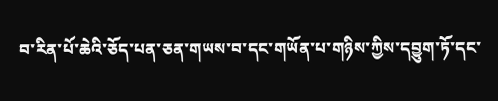བ་རིན་པོ་ཆེའི་ཅོད་པན་ཅན་གཡས་བ་དང་གཡོན་པ་གཉིས་ཀྱིས་དབྱུག་ཏོ་དང་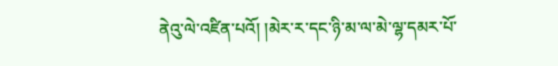ནེའུ་ལེ་འཛིན་པའོ། །མེར་ར་དང་ཉི་མ་ལ་མེ་ལྷ་དམར་པོ་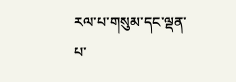རལ་པ་གསུམ་དང་ལྡན་པ་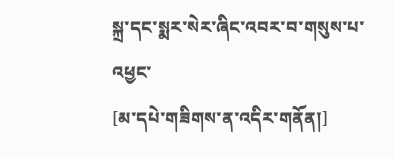སྐྲ་དང་སྨར་སེར་ཞིང་འབར་བ་གསུས་པ་འཕྱང་
[མ་དཔེ་གཟིགས་ན་འདིར་གནོན།]